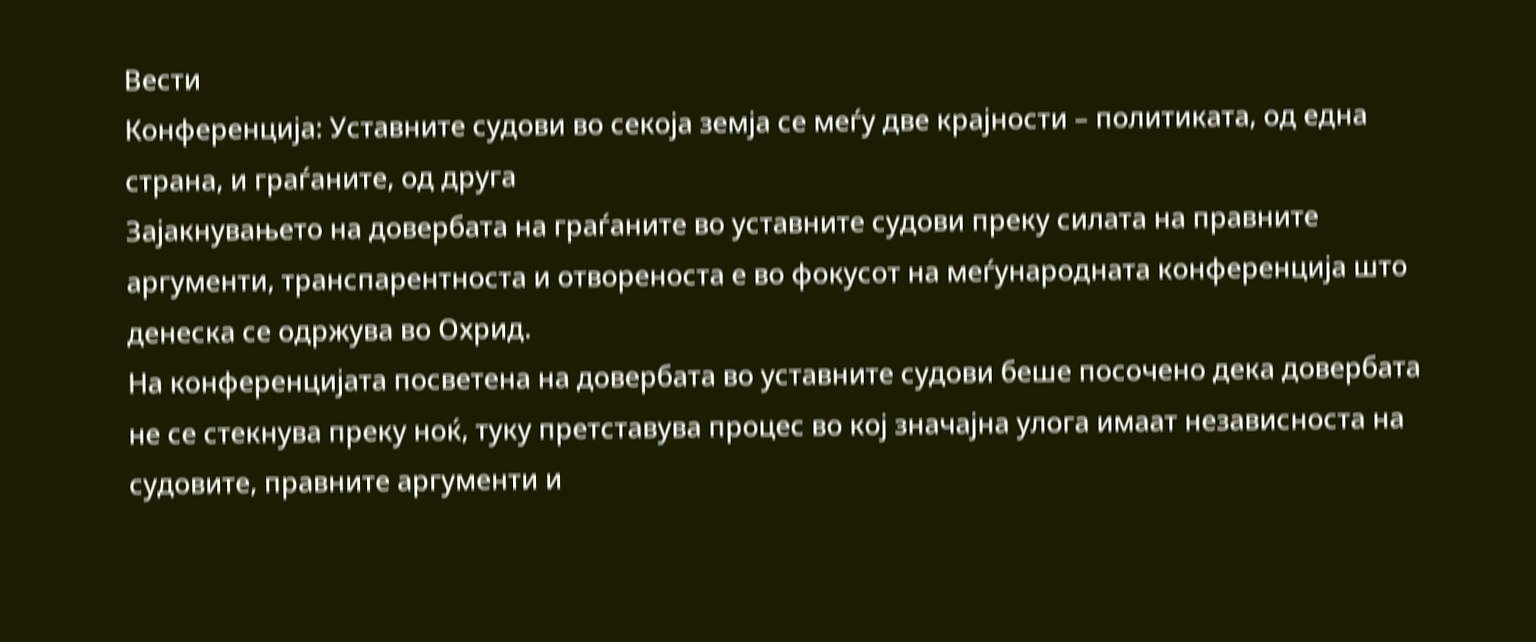Вести
Конференција: Уставните судови во секоја земја се меѓу две крајности – политиката, од една страна, и граѓаните, од друга
Зајакнувањето на довербата на граѓаните во уставните судови преку силата на правните аргументи, транспарентноста и отвореноста е во фокусот на меѓународната конференција што денеска се одржува во Охрид.
На конференцијата посветена на довербата во уставните судови беше посочено дека довербата не се стекнува преку ноќ, туку претставува процес во кој значајна улога имаат независноста на судовите, правните аргументи и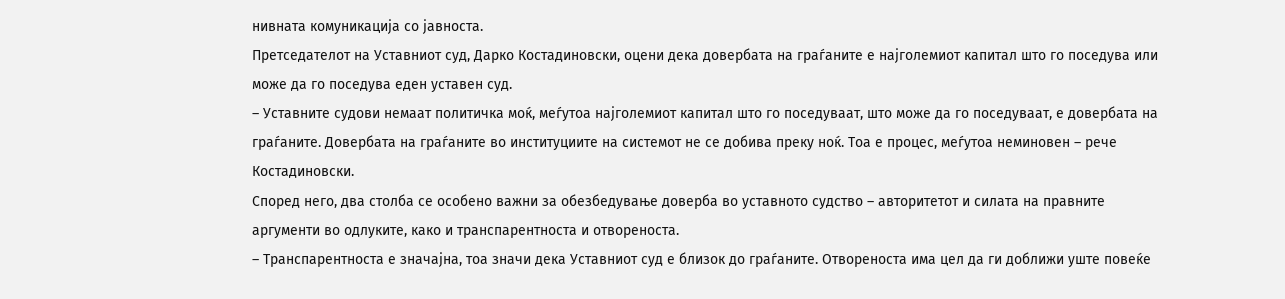нивната комуникација со јавноста.
Претседателот на Уставниот суд, Дарко Костадиновски, оцени дека довербата на граѓаните е најголемиот капитал што го поседува или може да го поседува еден уставен суд.
– Уставните судови немаат политичка моќ, меѓутоа најголемиот капитал што го поседуваат, што може да го поседуваат, е довербата на граѓаните. Довербата на граѓаните во институциите на системот не се добива преку ноќ. Тоа е процес, меѓутоа неминовен – рече Костадиновски.
Според него, два столба се особено важни за обезбедување доверба во уставното судство – авторитетот и силата на правните аргументи во одлуките, како и транспарентноста и отвореноста.
– Транспарентноста е значајна, тоа значи дека Уставниот суд е близок до граѓаните. Отвореноста има цел да ги доближи уште повеќе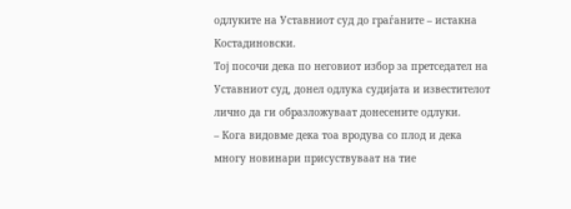одлуките на Уставниот суд до граѓаните – истакна Костадиновски.
Тој посочи дека по неговиот избор за претседател на Уставниот суд, донел одлука судијата и известителот лично да ги образложуваат донесените одлуки.
– Кога видовме дека тоа вродува со плод и дека многу новинари присуствуваат на тие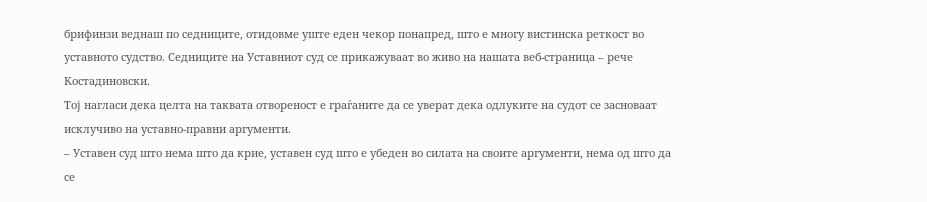брифинзи веднаш по седниците, отидовме уште еден чекор понапред, што е многу вистинска реткост во уставното судство. Седниците на Уставниот суд се прикажуваат во живо на нашата веб-страница – рече Костадиновски.
Тој нагласи дека целта на таквата отвореност е граѓаните да се уверат дека одлуките на судот се засноваат исклучиво на уставно-правни аргументи.
– Уставен суд што нема што да крие, уставен суд што е убеден во силата на своите аргументи, нема од што да се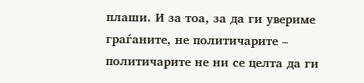плаши. И за тоа, за да ги увериме граѓаните, не политичарите – политичарите не ни се целта да ги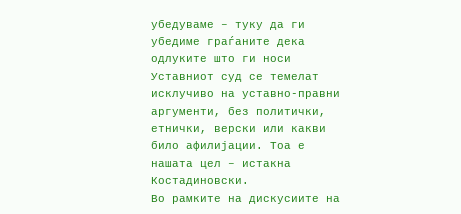убедуваме – туку да ги убедиме граѓаните дека одлуките што ги носи Уставниот суд се темелат исклучиво на уставно-правни аргументи, без политички, етнички, верски или какви било афилијации. Тоа е нашата цел – истакна Костадиновски.
Во рамките на дискусиите на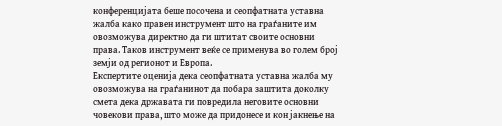конференцијата беше посочена и сеопфатната уставна жалба како правен инструмент што на граѓаните им овозможува директно да ги штитат своите основни права. Таков инструмент веќе се применува во голем број земји од регионот и Европа.
Експертите оценија дека сеопфатната уставна жалба му овозможува на граѓанинот да побара заштита доколку смета дека државата ги повредила неговите основни човекови права, што може да придонесе и кон јакнење на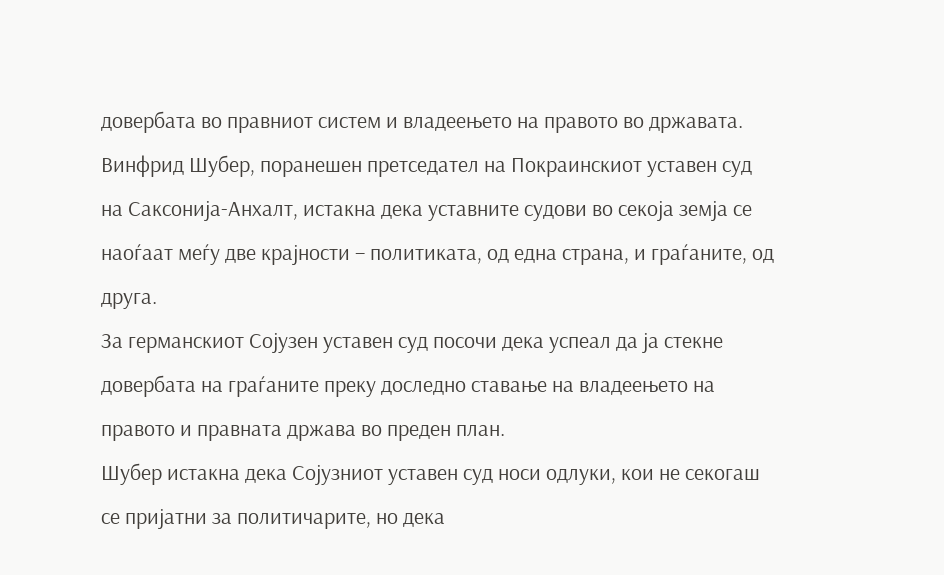довербата во правниот систем и владеењето на правото во државата.
Винфрид Шубер, поранешен претседател на Покраинскиот уставен суд на Саксонија-Анхалт, истакна дека уставните судови во секоја земја се наоѓаат меѓу две крајности – политиката, од една страна, и граѓаните, од друга.
За германскиот Сојузен уставен суд посочи дека успеал да ја стекне довербата на граѓаните преку доследно ставање на владеењето на правото и правната држава во преден план.
Шубер истакна дека Сојузниот уставен суд носи одлуки, кои не секогаш се пријатни за политичарите, но дека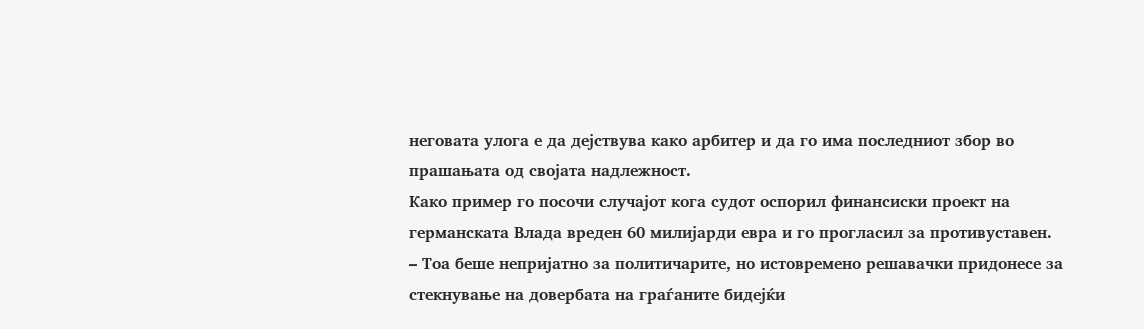неговата улога е да дејствува како арбитер и да го има последниот збор во прашањата од својата надлежност.
Како пример го посочи случајот кога судот оспорил финансиски проект на германската Влада вреден 60 милијарди евра и го прогласил за противуставен.
– Тоа беше непријатно за политичарите, но истовремено решавачки придонесе за стекнување на довербата на граѓаните бидејќи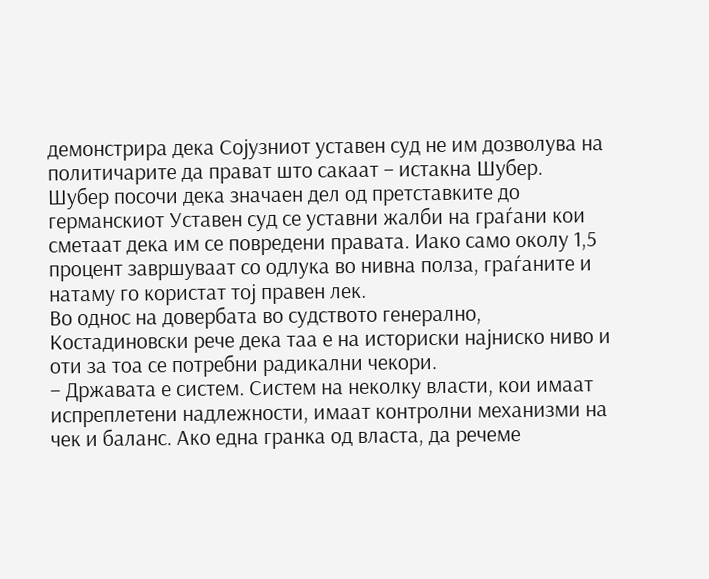демонстрира дека Сојузниот уставен суд не им дозволува на политичарите да прават што сакаат – истакна Шубер.
Шубер посочи дека значаен дел од претставките до германскиот Уставен суд се уставни жалби на граѓани кои сметаат дека им се повредени правата. Иако само околу 1,5 процент завршуваат со одлука во нивна полза, граѓаните и натаму го користат тој правен лек.
Во однос на довербата во судството генерално, Костадиновски рече дека таа е на историски најниско ниво и оти за тоа се потребни радикални чекори.
– Државата е систем. Систем на неколку власти, кои имаат испреплетени надлежности, имаат контролни механизми на чек и баланс. Ако една гранка од власта, да речеме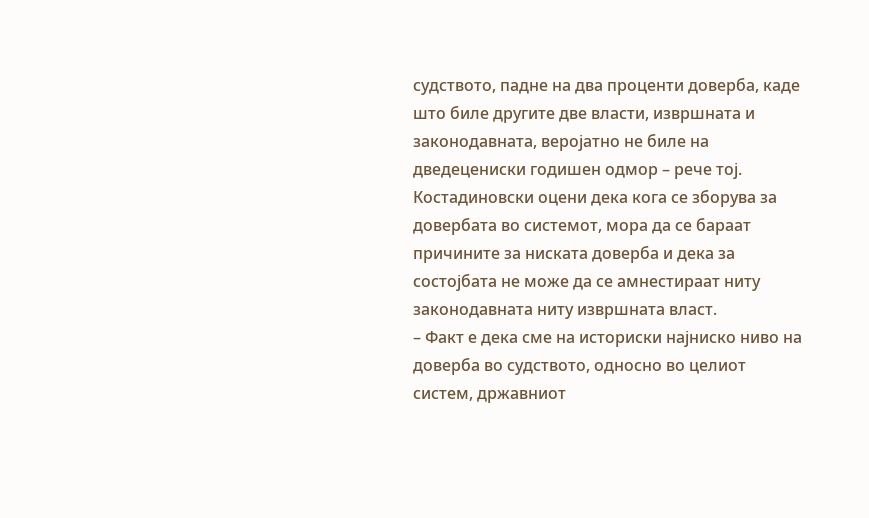судството, падне на два проценти доверба, каде што биле другите две власти, извршната и законодавната, веројатно не биле на дведецениски годишен одмор – рече тој.
Костадиновски оцени дека кога се зборува за довербата во системот, мора да се бараат причините за ниската доверба и дека за состојбата не може да се амнестираат ниту законодавната ниту извршната власт.
– Факт е дека сме на историски најниско ниво на доверба во судството, односно во целиот систем, државниот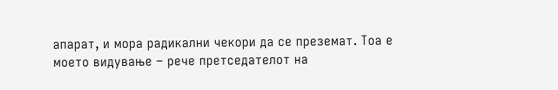апарат, и мора радикални чекори да се преземат. Тоа е моето видување – рече претседателот на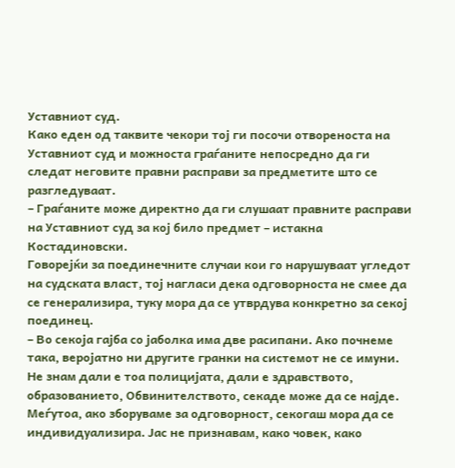Уставниот суд.
Како еден од таквите чекори тој ги посочи отвореноста на Уставниот суд и можноста граѓаните непосредно да ги следат неговите правни расправи за предметите што се разгледуваат.
– Граѓаните може директно да ги слушаат правните расправи на Уставниот суд за кој било предмет – истакна Костадиновски.
Говорејќи за поединечните случаи кои го нарушуваат угледот на судската власт, тој нагласи дека одговорноста не смее да се генерализира, туку мора да се утврдува конкретно за секој поединец.
– Во секоја гајба со јаболка има две расипани. Ако почнеме така, веројатно ни другите гранки на системот не се имуни. Не знам дали е тоа полицијата, дали е здравството, образованието, Обвинителството, секаде може да се најде. Меѓутоа, ако зборуваме за одговорност, секогаш мора да се индивидуализира. Јас не признавам, како човек, како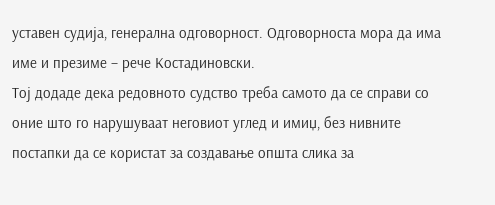уставен судија, генерална одговорност. Одговорноста мора да има име и презиме – рече Костадиновски.
Тој додаде дека редовното судство треба самото да се справи со оние што го нарушуваат неговиот углед и имиџ, без нивните постапки да се користат за создавање општа слика за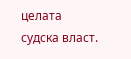целата судска власт.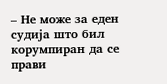– Не може за еден судија што бил корумпиран да се прави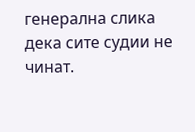генерална слика дека сите судии не чинат.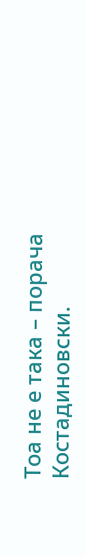Тоа не е така – порача Костадиновски.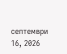септември 16, 2026